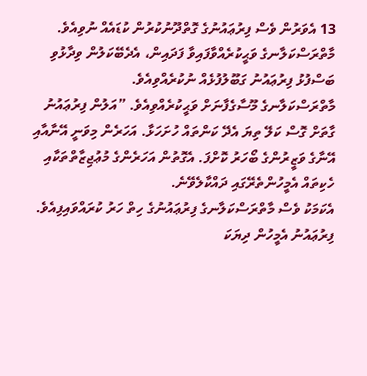13 އެވަރުން ވެސް ފިރުޢައުނުގެ ގޮތްދޫނުކުރުން ކުޑައެއް ނުވިއެވެ. މާތްރަސްކަލާނގެ ވަޙީކުރެއްވާފައިވާ ފަދައިން، އެދެބޭކަލުން ވިދާޅުވި ބަސްފުޅު ފިރުޢައުނު ގަބޫލުފުޅެއް ނުކުރެއްވިއެވެ.
މާތްރަސްކަލާނގެ މޫސާގެފާނަށް ވަޙީކުރެއްވިއެވެ. ”އަލުން ފިރުޢައުނު ގާތަށް ގޮސް ކަލޭ ތިޔަ އެދޭ ކަންތައް ހުށަހަޅާ. އަހަރެން މިވަނީ އޭނާއާއި އޭނާގެ ވަޒީރުންގެ ބޯހަރު ކޮށްފަ. އެގޮތުން އަހަރެންގެ މުޢުޖިޒާތްތަކާއި ހެކިތައް އެމީހުންތެރޭގައި ދައްކާލެވޭނެ.
އެކަމަކު ވެސް މާތްރަސްކަލާނގެ ފިރުޢައުނުގެ ހިތް ހަރު ކުރައްވައިފިއެވެ. ފިރުޢައުނު އެމީހުން ދިޔަކަ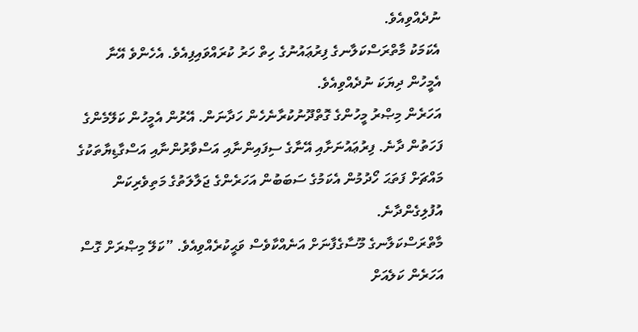ނުދެއްވިއެވެ.
އެކަމަކު މާތްރަސްކަލާނގެ ފިރުޢައުނުގެ ހިތް ހަރު ކުރައްވައިފިއެވެ. އެހެންވެ އޭނާ އެމީހުން ދިޔަކަ ނުދެއްވިއެވެ.
އަހަރެން މިޞްރު މީހުންގެ ގޮތްދޫނުކުރާނެހެން ހަދާނަން. އޭރުން އެމީހުން ކަލޭމެންގެ ފަހަތުން ދާނެ. ފިރުޢައުނަށާއި އޭނާގެ ސިފައިންނާއި އަސްވާރުންނާއި އަސްގާޑިޔާތަކުގެ މައްޗަށް ފަތަޙަ ހޯދުމުން އެކަމުގެ ސަބަބުން އަހަރެންގެ ޖަލާލަތުގެ މަތިވެރިކަން އުފުލިގެންދާނެ.
މާތްރަސްކަލާނގެ މޫސާގެފާނަށް އަނެއްކާވެސް ވަޙީކުރެއްވިއެވެ. ”ކަލޭ މިޞްރަށް ގޮސް އަހަރެން ކަލެއަށް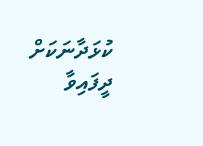ކުޅަދާނަކަށް ދީފައިވާ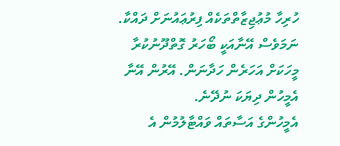ހުރިހާ މުޢުޖިޒާތްތަކެއް ފިރުޢައުނަށް ދައްކާ. ނަމަވެސް އޭނާއަކީ ބޯހަރު ގޮތްދޫނުކުރާ މީހަކަށް އަހަރެން ހަދާނަން. އޭރުން އޭނާ އެމީހުން ދިޔަކަ ނުދޭނެ.
އެމީހުންގެ އަސާތައް ވައްޓާލުމުން އެ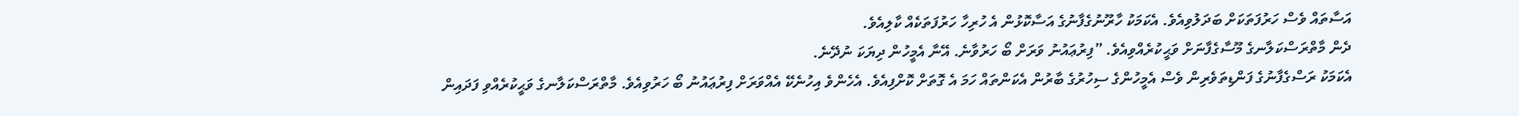އަސާތައް ވެސް ހަރުފަތަކަށް ބަދަލުވިއެވެ. އެކަމަކު ހާރޫނުގެފާނުގެ އަސާކޮޅުން އެ ހުރިހާ ހަރުފަތަކެއް ކާލިއެވެ.
ދެން މާތްރަސްކަލާނގެ މޫސާގެފާނަށް ވަޙީކުރެއްވިއެވެ. ”ފިރުޢައުނު ވަރަށް ބޯ ހަރުވާނެ. އޭނާ އެމީހުން ދިޔަކަ ނުދޭނެ.
އެކަމަކު ރަސްގެފާނުގެ ފަންޑިތަވެރިން ވެސް އެމީހުންގެ ސިހުރުގެ ބާރުން އެކަންތައް ހަމަ އެ ގޮތަށް ކޮށްފިއެވެ. އެހެންވެ އިހުނެކޭ އެއްވަރަށް ފިރުޢައުނު ބޯ ހަރުވިއެވެ. މާތްރަސްކަލާނގެ ވަޙީކުރެއްވި ފަދައިން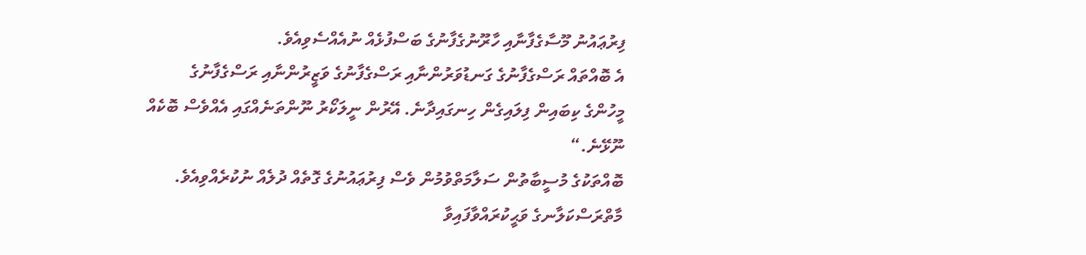ފިރުޢައުނު މޫސާގެފާނާއި ހާރޫނުގެފާނުގެ ބަސްފުޅެއް ނުއެއްސެވިއެވެ.
އެ ބޮއްތައް ރަސްގެފާނުގެ ގަނޑުވަރުންނާއި ރަސްގެފާނުގެ ވަޒީރުންނާއި ރަސްގެފާނުގެ މީހުންގެ ކިބައިން ފިލައިގެން ހިނގައިދާނެ. އޭރުން ނީލަކޯރު ނޫންތަނެއްގައި އެއްވެސް ބޮކެއް ނޫޅޭނެ.“
ބޮއްތަކުގެ މުސީބާތުން ސަލާމަތްވުމުން ވެސް ފިރުޢައުނުގެ ގޮތެއް ދުލެއް ނުކުރެއްވިއެވެ. މާތްރަސްކަލާނގެ ވަޙީކުރައްވާފައިވާ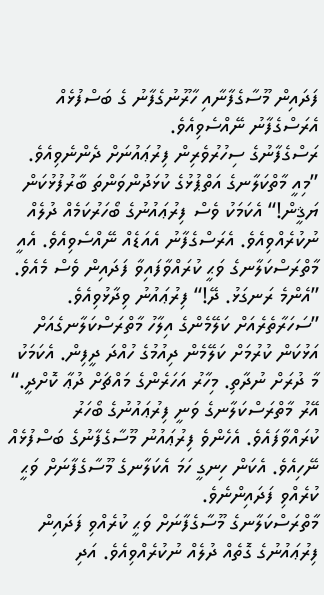ފަދައިން މޫސާގެފާނާއި ހާރޫނުގެފާނު ގެ ބަސްފުޅެއް އެރަސްގެފާނު ނޭއްސެވިއެވެ.
ރަސްގެފާނުގެ ސިހުރުވެރިން ފިރުޢައުނަށް ދެންނެވިއެވެ. ”މިއީ މާތްކަލާނގެ އަތްޕުޅުގެ ކުޅަދުންވަންތަ ބާރުފުޅުކަން ޔަޤީން!“ އެކަމަކު ވެސް ފިރުޢައުނުގެ ބޯހަރުކަމެއް ދުލެއް ނުކުރެއްވިއެވެ. އެރަސްގެފާނު އެއަޑެއް ނޭއްސެވިއެވެ. އެއީ މާތްރަސްކަލާނގެ ވަޙީ ކުރައްވާފައިވާ ފަދައިން ވެސް މެއެވެ.
”އެންމެ ރަނގަޅު. ދޭ!“ ފިރުޢައުނު ވިދާޅުވިއެވެ. ”ސަހަރާތެރެއަށް ކަލޭމެންގެ އިލާހު މާތްރަސްކަލާނގެއަށް އަޅުކަން ކުރުމަށް ކަލޭމެން ދިއުމުގެ ހުއްދަ ދީފިން. އެކަމަކު މާ ދުރަށް ނުދާތި. މިހާރު އަހަރެންގެ މައްޗަށް ދުޢާ ކޮށްދީ.“
އޭރު މާތްރަސްކަލާނގެ ވަނީ ފިރުޢައުނުގެ ބޯހަރު ކުރައްވާފައެވެ. އެހެންވެ ފިރުޢައުނު މޫސާގެފާނުގެ ބަސްފުޅެއް ނޭހިއެވެ. އެކަން ހިނގީ ހަމަ އެކަލާނގެ މޫސާގެފާނަށް ވަޙީ ކުރެއްވި ފަދައިންނެވެ.
މާތްރަސްކަލާނގެ މޫސާގެފާނަށް ވަޙީ ކުރެއްވި ފަދައިން ފިރުޢައުނުގެ ގޮތެއް ދުލެއް ނުކުރެއްވިއެވެ. އަދި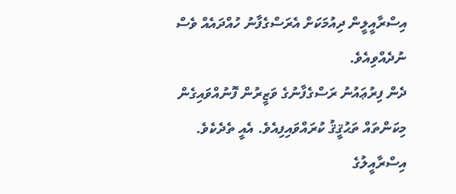އިސްރާއީލީން ދިއުމަކަށް އެރަސްގެފާނު ހުއްދައެއް ވެސް ނުދެއްވިއެވެ.
ދެން ފިރުޢައުނު ރަސްގެފާނުގެ ވަޒީރުން ފޮނުއްވައިގެން މިކަންތައް ތަޙުޤީޤު ކުރައްވައިފިއެވެ. އެއީ ތެދެކެވެ. އިސްރާއީލުގެ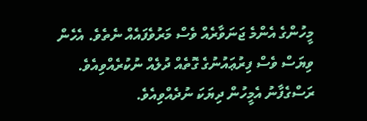މީހުންގެ އެންމެ ޖަނަވާރެއް ވެސް މަރުވެފައެއް ނެތެވެ. އެހެން ވިޔަސް ވެސް ފިރުޢައުނުގެ ގޮތެއް ދުލެއް ނުކުރެއްވިއެވެ. ރަސްގެފާނު އެމީހުން ދިޔަކަ ނުދެއްވިއެވެ.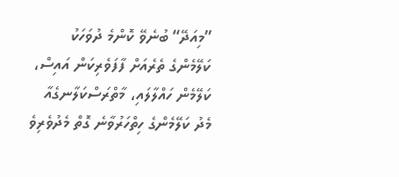”މިއަދޭ“ ބުނެވޭ ކޮންމެ ދުވަހަކު ކަލޭމެންގެ ތެރެއަށް ފާފަވެރިކަން އައިސް، ކަލޭމެން ހައްލާލައި، މާތްރަސްކަލާނގެއާ މެދު ކަލޭމެންގެ ހިތްހަރުވާނެ ގޮތް މެދުވެރިވެ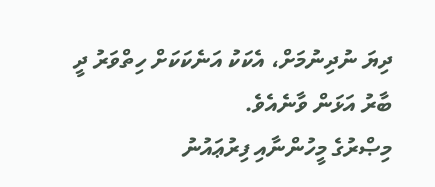ދިޔަ ނުދިނުމަށް، އެކަކު އަނެކަކަށް ހިތްވަރު ދީ ބާރު އަޅަން ވާނެއެވެ.
މިޞްރުގެ މީހުންނާއި ފިރުޢައުނު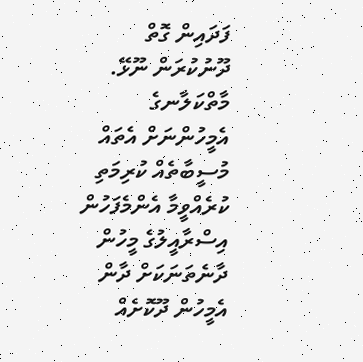ފަދައިން ގޮތް ދޫނުކުރަން ނޫޅޭ. މާތްކަލާނގެ އެމީހުންނަށް އެތައް މުސީބާތެއް ކުރިމަތި ކުރެއްވީމާ އެންމެފަހުން އިސްރާއީލުގެ މީހުން ދާނެތަނަކަށް ދާން އެމީހުން ދޫކޮށެއް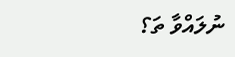ނުލައްވާ ތަ؟